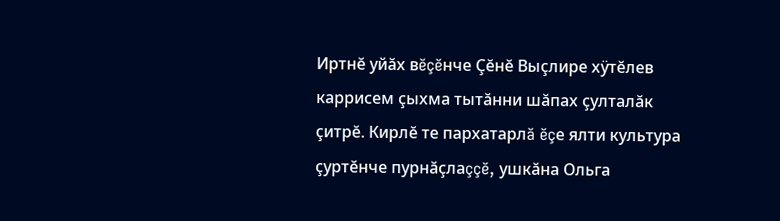Иртнĕ уйăх вĕçĕнче Çĕнĕ Выçлире хÿтĕлев каррисем çыхма тытăнни шăпах çулталăк çитрĕ. Кирлĕ те пархатарлă ĕçе ялти культура çуртĕнче пурнăçлаççĕ, ушкăна Ольга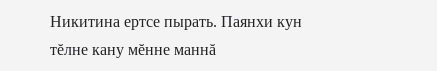Никитина ертсе пырать. Паянхи кун тĕлне кану мĕнне маннă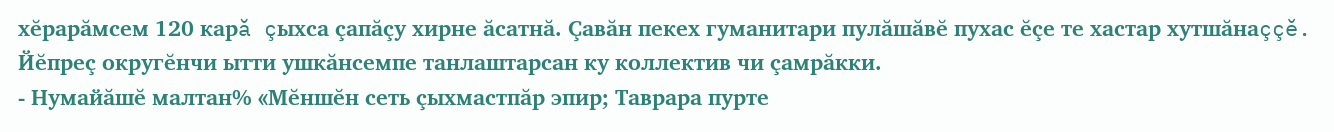хĕрарăмсем 120 карă çыхса çапăçу хирне ăсатнă. Çавăн пекех гуманитари пулăшăвĕ пухас ĕçе те хастар хутшăнаççĕ. Йĕпреç округĕнчи ытти ушкăнсемпе танлаштарсан ку коллектив чи çамрăкки.
- Нумайăшĕ малтан% «Мĕншĕн сеть çыхмастпăр эпир; Таврара пурте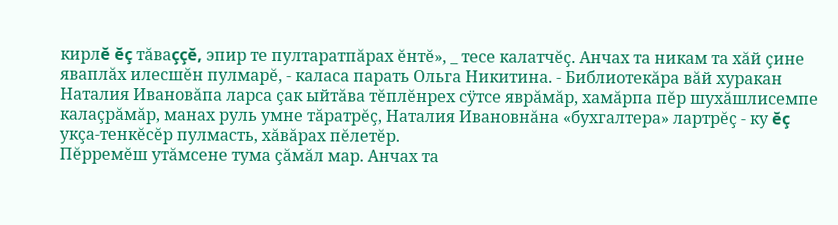кирлĕ ĕç тăваççĕ, эпир те пултаратпăрах ĕнтĕ», _ тесе калатчĕç. Анчах та никам та хăй çине яваплăх илесшĕн пулмарĕ, - каласа парать Ольга Никитина. - Библиотекăра вăй хуракан Наталия Ивановăпа ларса çак ыйтăва тĕплĕнрех сÿтсе яврăмăр, хамăрпа пĕр шухăшлисемпе калаçрăмăр, манах руль умне тăратрĕç, Наталия Ивановнăна «бухгалтера» лартрĕç - ку ĕç укçа-тенкĕсĕр пулмасть, хăвăрах пĕлетĕр.
Пĕрремĕш утăмсене тума çăмăл мар. Анчах та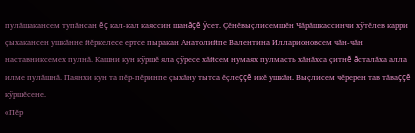пулăшакансем тупăнсан ĕç кал-кал каяссин шанăçĕ ÿсет. Çĕнĕвыçлисемшĕн Чăрăшкассинчи хÿтĕлев карри çыхакансен ушкăнне йĕркелесе ертсе пыракан Анатолийпе Валентина Илларионовсем чăн-чăн наставниксемех пулнă. Кашни кун кÿршĕ яла çÿресе хăйсем нумаях пулмасть хăнăхса çитнĕ ăсталăха алла илме пулăшнă. Паянхи кун та пĕр-пĕринпе çыхăну тытса ĕçлеççĕ икĕ ушкăн. Выçлисем чĕререн тав тăваççĕ кÿршĕсене.
«Пĕр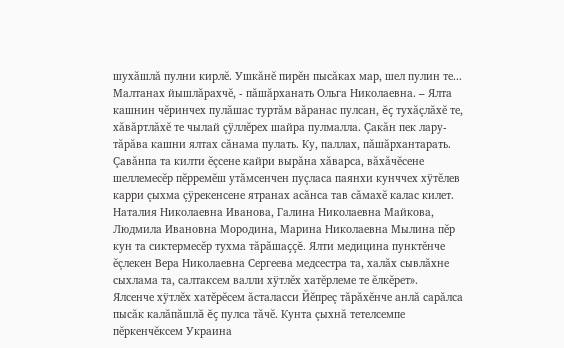шухăшлă пулни кирлĕ. Ушкăнĕ пирĕн пысăках мар, шел пулин те... Малтанах йышлăрахчĕ, - пăшăрханать Ольга Николаевна. – Ялта кашнин чĕринчех пулăшас туртăм вăранас пулсан, ĕç тухăçлăхĕ те, хăвăртлăхĕ те чылай çÿллĕрех шайра пулмалла. Çакăн пек лару-тăрăва кашни ялтах сăнама пулать. Ку, паллах, пăшăрхантарать. Çавăнпа та килти ĕçсене кайри вырăна хăварса, вăхăчĕсене шеллемесĕр пĕрремĕш утăмсенчен пуçласа паянхи кунччех хÿтĕлев карри çыхма çÿрекенсене ятранах асăнса тав сăмахĕ калас килет. Наталия Николаевна Иванова, Галина Николаевна Майкова, Людмила Ивановна Мородина, Марина Николаевна Мылина пĕр кун та сиктермесĕр тухма тăрăшаççĕ. Ялти медицина пунктĕнче ĕçлекен Вера Николаевна Сергеева медсестра та, халăх сывлăхне сыхлама та, салтаксем валли хÿтлĕх хатĕрлеме те ĕлкĕрет».
Ялсенче хÿтлĕх хатĕрĕсем ăсталасси Йĕпреç тăрăхĕнче анлă сарăлса пысăк калăпăшлă ĕç пулса тăчĕ. Кунта çыхнă тетелсемпе пĕркенчĕксем Украина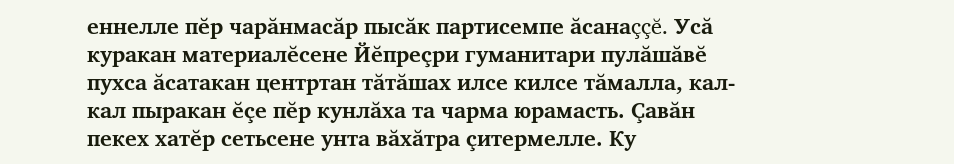еннелле пĕр чарăнмасăр пысăк партисемпе ăсанаççĕ. Усă куракан материалĕсене Йĕпреçри гуманитари пулăшăвĕ пухса ăсатакан центртан тăтăшах илсе килсе тăмалла, кал-кал пыракан ĕçе пĕр кунлăха та чарма юрамасть. Çавăн пекех хатĕр сетьсене унта вăхăтра çитермелле. Ку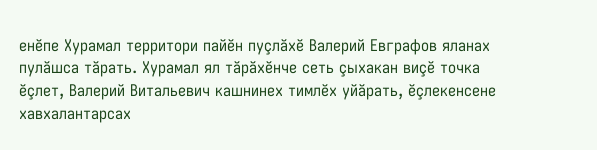енĕпе Хурамал территори пайĕн пуçлăхĕ Валерий Евграфов яланах пулăшса тăрать. Хурамал ял тăрăхĕнче сеть çыхакан виçĕ точка ĕçлет, Валерий Витальевич кашнинех тимлĕх уйăрать, ĕçлекенсене хавхалантарсах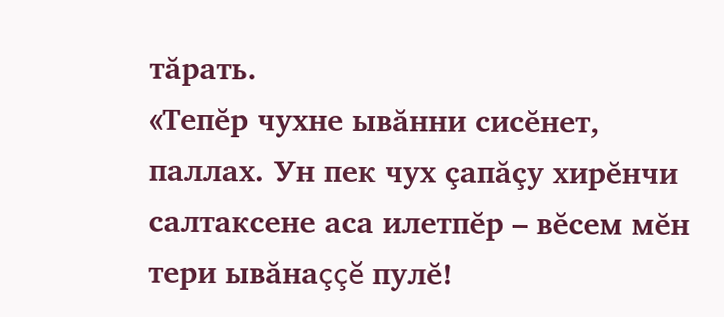тăрать.
«Тепĕр чухне ывăнни сисĕнет, паллах. Ун пек чух çапăçу хирĕнчи салтаксене аса илетпĕр – вĕсем мĕн тери ывăнаççĕ пулĕ!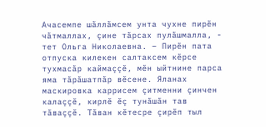Ачасемпе шăллăмсем унта чухне пирĕн чăтмаллах, çине тăрсах пулăшмалла, - тет Ольга Николаевна. – Пирĕн пата отпуска килекен салтаксем кĕрсе тухмасăр каймаççĕ, мĕн ыйтнине парса яма тăрăшатпăр вĕсене. Яланах маскировка каррисем çитменни çинчен калаççĕ, кирлĕ ĕç тунăшăн тав тăваççĕ. Тăван кĕтесре çирĕп тыл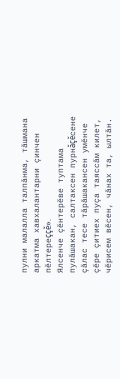пулни малалла талпăнма, тăшмана аркатма хавхалантарни çинчен пĕлтереççĕ».
Ялсенче çĕнтерĕве туптама пулăшакан, салтаксен пурнăçĕсене çăлас тесе тăрăшакансен умĕнче çĕре çитиех пуçа таяссăм килет, чĕрисем вĕсен, чăнах та, ылтăн.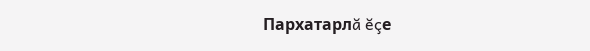Пархатарлă ĕçе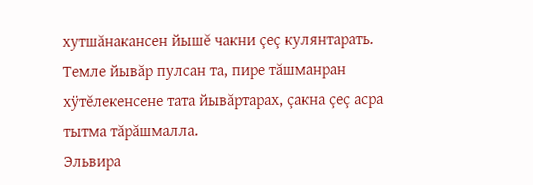хутшăнакансен йышĕ чакни çеç кулянтарать. Темле йывăр пулсан та, пире тăшманран хÿтĕлекенсене тата йывăртарах, çакна çеç асра тытма тăрăшмалла.
Эльвира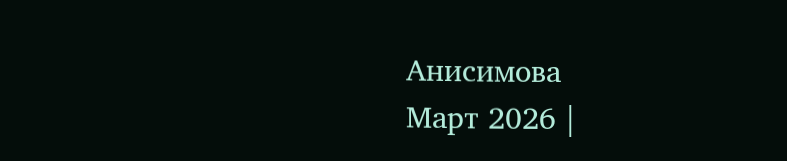Анисимова
Март 2026 |